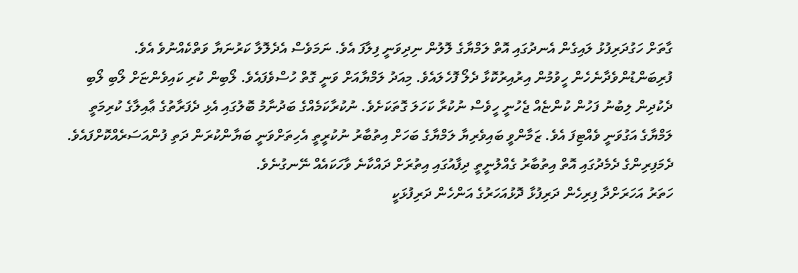ގާތަށް ހަގުދަރިފުޅު ލައިގެން އެނދުގައި އޮތް ލަމްޔާގެ ލޮލުން ނިދިވަނީ ފިލާފަ އެވެ. ނަމަވެސް އެދެލޮލާ ކަރުނަޔާ ވަތްކެއްނުވެ އެވެ. ފުރިބަންޑުންވެދާނެހެން ހީވުމުން އިރުއިރުކޮޅާ ދެލޯ ފޮހެލައެވެ. މިއަދު ލަމްޔާއަށް ވަނީ ގޮތް ހުސްވެފައެވެ. ލޯބިން ކުރި ކައިވެންޏަށް ލޯބި ލޯބި ދެކުދިން ލިބުނު ފަހުން ކުންޏެއް ޖެހުނީ ހީވެސް ނުކުރާ ކަހަލަ ގޮތަކަށެވެ. ނުކުރާކަމެއްގެ ބަދުނާމު ބޮލުގައި އެޅި ދެފަރާތުގެ ޢާއިލާގެ ކުރިމަތީ ލަމްޔާގެ އަގުވަނީ ވެއްޓިފަ އެވެ. ޒަމާންވީ ބައިވެރިޔާ ލަމްޔާގެ ބަހަށް އިތުބާރު ނުކުރީތީ އެހިތަށްވަނީ ބަޔާންކުރަން ދަތި ފުންއަސަރެއްކޮށްފައެވެ. ދެމަފިރިންގެ ދެމެދުގައި އޮތް އިތުބާރު ގެއްލުނީތީ ދިފާއުގައި އިތުރަށް ދައްކާނެ ވާހަކައެއް ނޭނގުނެވެ.
ހަތަރު އަހަރަށްދާ ފިރިހެން ދަރިފުޅާ ދޮޅުއަހަރުގެ އަންހެން ދަރިފުޅަކީ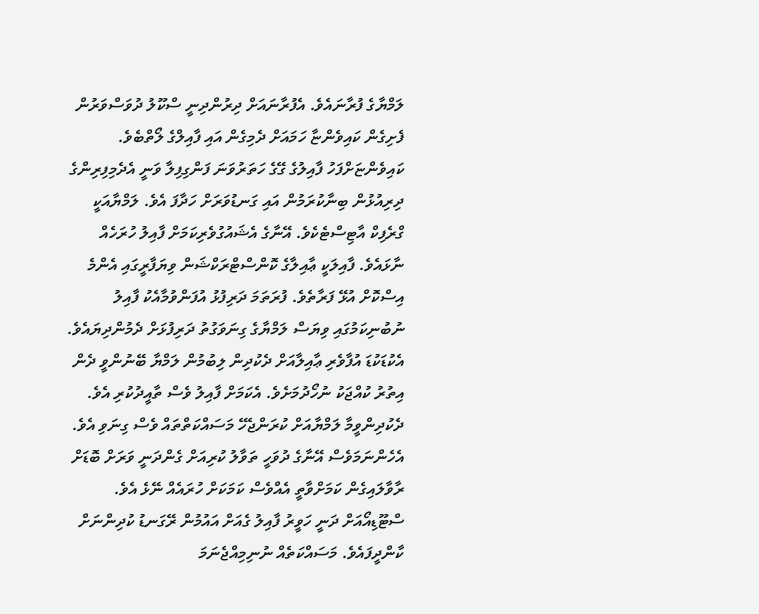ލަމްޔާގެ ފުރާނައެވެ. އެފުރާނައަށް ދިރުންދިނީ ސްކޫލު ދުވަސްވަރުން ފެށިގެން ކައިވެންޏާ ހަމައަށް ދެމިގެން އައި ފާއިލްގެ ލޯތްބެވެ. ކައިވެންޏަށްފަހު ފާއިލުގެ ގޭގެ ހަތަރުވަނަ ފަންގިފިލާ ވަނީ އެދެމިފިރިންގެ ދިރިއުޅުން ބިނާކުރަމުން އައި ގަނޑުވަރަށް ހަދާފަ އެވެ. ލަމްޔާއަކީ ގްރެފިކް އާޓިސްޓެކެވެ. އޭނާގެ އެޝައުގުވެރިކަމަށް ފާއިލު ހުރަހެއް ނާޅައެވެ. ފާއިލަކީ ޢާއިލާގެ ކޮންސްޓްރަކްޝަން ވިޔަފާރީގައި އެންމެ އިސްކޮށް އުޅޭ ފަރާތެވެ. ފުރަތަމަ ދަރިފުޅު އުފަންވުމާއެކު ފާއިލު ނުބުނިކަމުގައި ވިޔަސް ލަމްޔާގެ ގިނަވަގުތު ދަރިފުޅަށް ދެމުންދިޔައެވެ. އެކުޑަކުޑަ އުފާވެރި ޢާއިލާއަށް ދެކުދިން ލިބުމުން ލަމްޔާ ބޭނުންވީ ދެން އިތުރު ކުއްޖަކު ނުހޯދުމަށެވެ. އެކަމަށް ފާއިލު ވެސް ތާއީދުކުރި އެވެ. ދެކުދިންވީމާ ލަމްޔާއަށް ކުރަންޖެހޭ މަސައްކަތްތައް ވެސް ގިނަވި އެވެ. އެހެންނަމަވެސް އޭނާގެ ދުވަހީ ތަވާލު ކުރިއަށް ގެންދަނީ ވަރަށް ބޮޑަށް ރާވާލައިގެން ކަމަށްވާތީ އެއްވެސް ކަމަކަށް ހުރައެއް ނޭޅެ އެވެ. ސްޓޫޑިއޯއަށް ދަނީ ހަވީރު ފާއިލު ގެއަށް އައުމުން ރޭގަނޑު ކުދިންނަށް ކާންދީފައެވެ. މަސައްކަތެއް ނުނިމިއްޖެނަމަ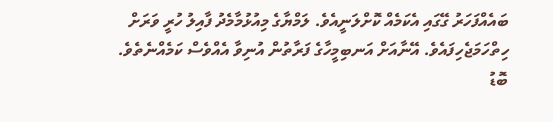ބައެއްފަހަރު ގޭގައި އެކަމެއް ކޮށްލަނީއެވެ. ލަމްޔާގެ މިއުޅުމާމެދު ފާއިލު ހުރީ ވަރަށް ހިތްހަމަޖެހިފައެވެ. އޭނާއަށް އަނބިމީހާގެ ފަރާތުން އުނިވާ އެއްވެސް ކަމެއްނެތެވެ.
ބޮޑު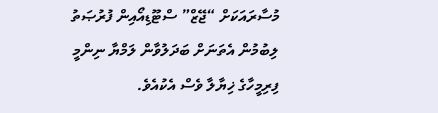މުސާރައަކަށް “ޖޭޒް” ސްޓޫޑިއޯއިން ފުރުޞަތު ލިބުމުން އެތަނަށް ބަދަލުވާން ލަމްޔާ ނިންމީ ފިރިމީހާގެ ޚިޔާލާ ވެސް އެކުއެވެ.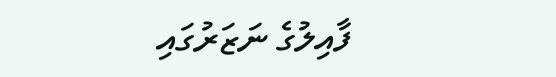ފާއިލުގެ ނަޒަރުގައި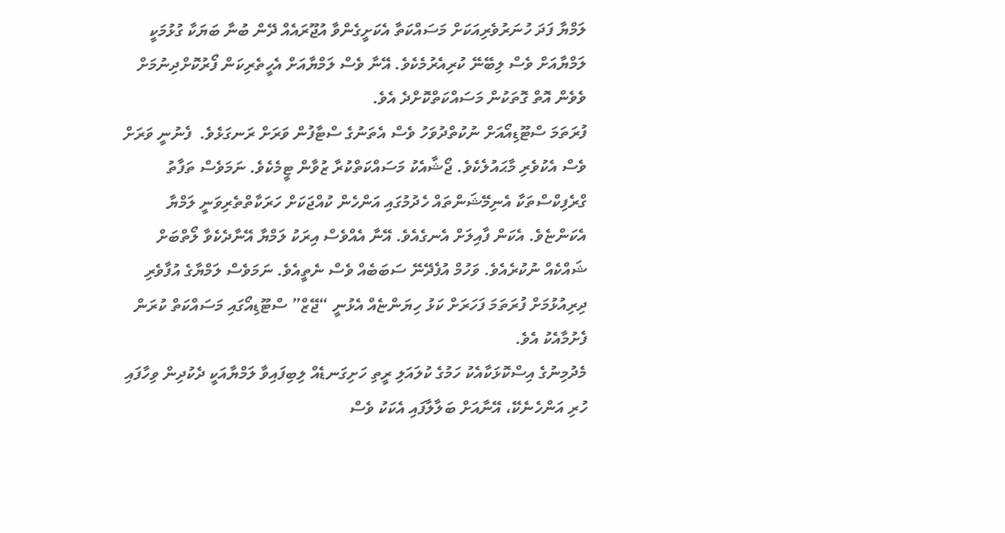ލަމްޔާ ފަދަ ހުނަރުވެރިއަކަށް މަސައްކަތާ އެކަށީގެންވާ އުޖޫރައެއް ދޭން ބުނާ ބަޔަކާ ގުޅުމަކީ ލަމްޔާއަށް ވެސް ލިބޭނޭ ކުރިއެރުމެކެވެ. އޭނާ ވެސް ލަމްޔާއަށް އެހީތެރިކަން ފޯރުކޮށްދިނުމަށް ވެވެން އޮތް ގޮތަކުން މަސައްކަތްކޮށްދެ އެވެ.
ފުރަތަމަ ސްޓޫޑިއޯއަށް ނުކުތްދުވަހު ވެސް އެތަނުގެ ސްޓާފުން ވަރަށް ރަނގަޅެވެ.  ފެނުނީ ވަރަށް ވެސް އެކުވެރި މާޙައުލެކެވެ. ޖޯޝާއެކު މަސައްކަތްކުރާ ޒުވާން ޓީމެކެވެ. ނަމަވެސް ތަފާތު ގްރެފިކްސްތަކާ އެނިމޭޝަންތައް ހެދުމުގައި އަންހެން ކުއްޖަކަށް ހަރަކާތްތެރިވަނީ ލަމްޔާ އެކަންޏެވެ. އެކަން ފާއިލަށް އެނގެއެވެ. އޭނާ އެއްވެސް އިރަކު ލަމްޔާ އޭނާދެކެވާ ލޯތްބަށް ޝައްކެއް ނުކުރެއެވެ. ވަހުމް އުފެދޭނޭ ސަބަބެއް ވެސް ނެތީއެވެ. ނަމަވެސް ލަމްޔާގެ އުފާވެރި ދިރިއުޅުމަށް ފުރަތަމަ ފަހަރަށް ކަޅު ހިޔަންޏެއް އެޅުނީ “ޖޭޒް” ސްޓޫޑިއޯގައި މަސައްކަތް ކުރަން ފެށުމާއެކު އެވެ.
މެދުމިނުގެ އިސްކޮޅަކާއެކު ހަމުގެ ކުލައަލި ރީތި ހަށިގަނޑެއް ލިބިފައިވާ ލަމްޔާއަކީ ދެކުދިން ވިހާފައި ހުރި އަންހެނެކޭ، އޭނާއަށް ބަލާލާފައި އެކަކު ވެސް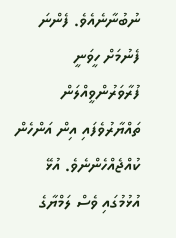ނުބުނާނެއެވެ. ފެންނަ ފެނުމަށް ހީވަނީ ފުރާވަރުންވީއްލަން ތައްޔާރުވެފައި އިން އަންހެން ކުއްޖެއްހެންނެވެ. އުޅޭ އުޅުމުގައި ވެސް ލަމްޔާގެ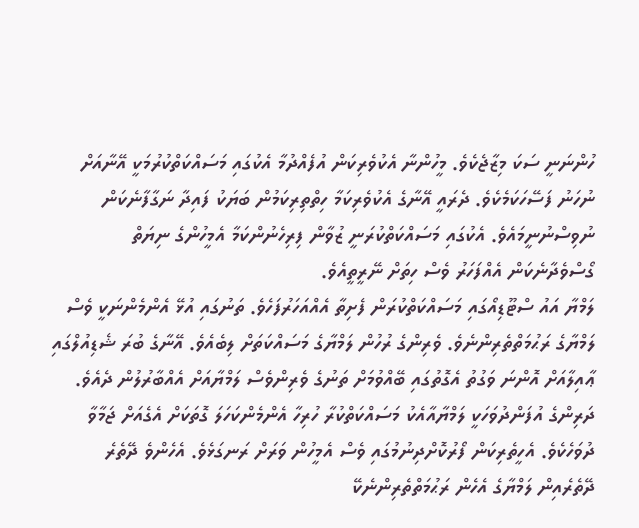ހުންނަނީ ސަކަ މިޒާޖެކެވެ. މީހުންނާ އެކުވެރިކަން އުފެއްދުމާ އެކުގައި މަސައްކަތްކުރުމަކީ އޭނާއަށް ނުހަނު ފަސޭހަކަމެކެވެ. ދެރައީ އޭނާގެ އެކުވެރިކަމާ ހިތްތިރިކަމުން ބަޔަކު ފައިދާ ނަގާފާނެކަން ނުވިސްނުނީމައެވެ. އެކުގައި މަސައްކަތްކުރަނީ ޒުވާން ފިރިހެނުންކަމާ އެމީހުންގެ ނިޔަތް ގޯސްވެދާނެކަން އެއްފަހަރު ވެސް ހިތަށް ނޭރީތީއެވެ.
ލަމްޔާ އައު ސްޓޫޑިއޯގައި މަސައްކަތްކުރަން ފެށިތާ އެއްއަހަރުފަހެވެ. ތަނުގައި އުޅޭ އެންމެންނަކީ ވެސް ލަމްޔާގެ ރަޙުމަތްތެރިންނެވެ. ވެރިންގެ ރުހުން ލަމްޔާގެ މަސައްކަތަށް ލިބެއެވެ. އޭނާގެ ބުރަ ޝެޑިއުލްގައި ޢާއިލާއަށް އޮންނަ ވަގުތު އެގޮތުގައި ބޭއްވުމަށް ތަނުގެ ވެރިންވެސް ލަމްޔާއަށް އެއްބާރުލުން ދެއެވެ. ދަރިންގެ އުފަންދުވަހަކީ ލަމްޔާއާއެކު މަސައްކަތްކުރާ ހުރިހާ އެންމެންކަހަލަ ގޮތަކަށް އެގެއަށް ޖަމާވާ ދުވަހެކެވެ. އެހީތެރިކަން ފޯރުކޮށްދިނުމުގައި ވެސް އެމީހުން ވަރަށް ރަނގަޅެވެ. އެހެންވެ ދޭތެރެ ދޭތެރެއިން ލަމްޔާގެ އެހެން ރަޙުމަތްތެރިންނެކޭ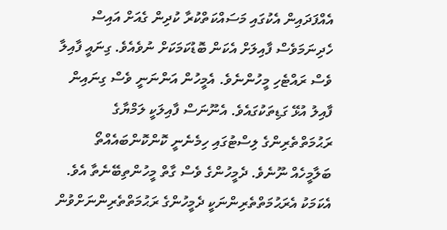އެއްފަދައިން އެކުގައި މަސައްކަތްކުރާ ކުދިން ގެއަށް އައިސް ހެދިނަމަވެސް ފާއިލަށް އެކަން ބޮޑުކަމަކަށް ނުވެއެވެ. ގިނައީ ފާއިލާ ވެސް ރައްޓެހި މީހުންނެވެ. އެމީހުން އަންނަނީ ވެސް ގިނައިން ފާއިލު އުޅޭ ގަޑިތަކުގައެވެ. އެނޫނަސް ފާއިލަކީ ލަމްޔާގެ ރަޙުމަތްތެރިންގެ ލިސްޓުގައި ހިމެނެނީ ކޮންކޮންބައެއްތޯ ބަލާމީހެއް ނޫނެވެ. ދެމީހުންގެ ވެސް ގާތް މީހުންތިބޭނެތާ އެވެ. އެކަމަކު އެރަޙުމަތްތެރިންނަކީ ދެމީހުންގެ ރަޙުމަތްތެރިންނަށްވުން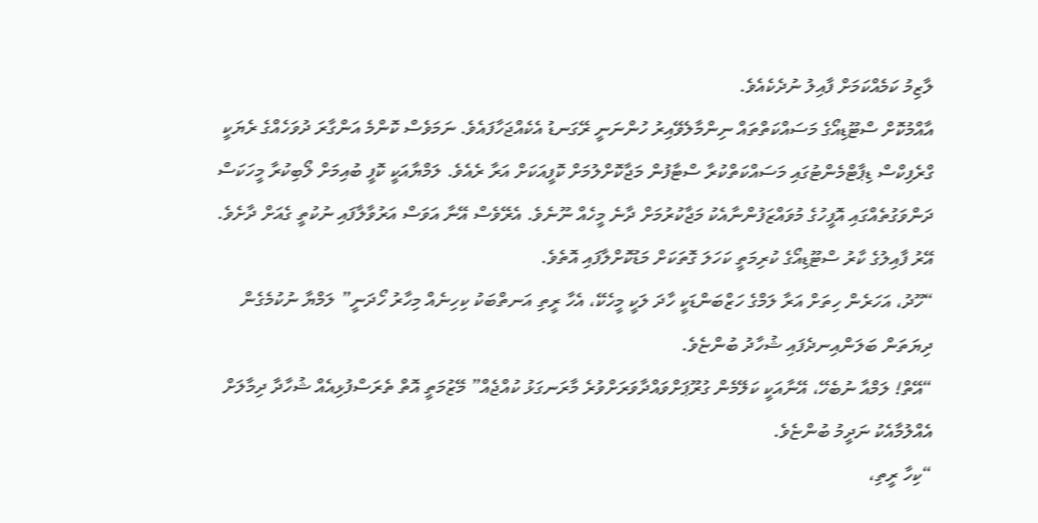ލާޒިމު ކަމެއްކަމަށް ފާއިލު ނުދެކެއެވެ.
އާއްމުކޮށް ސްޓޫޑިއޯގެ މަސައްކަތްތައް ނިންމާލެވޭއިރު ހުންނަނީ ރޭގަނޑު އެކެއްޖަހާފައެވެ. ނަމަވެސް ކޮންމެ އަންގާރަ ދުވަހެއްގެ ރެޔަކީ ގްރެފިކްސް ޑިޕާޓްމެންޓުގައި މަސައްކަތްކުރާ ސްޓާފުން މަޖާކޮށްލުމަށް ކޮފީއަކަށް އަރާ ރެއެވެ. ލަމްޔާއަކީ ކޮފީ ބުއިމަށް ލޯބިކުރާ މީހަކަސް ދަންވަގުތެއްގައި އޮފީހުގެ މުވައްޒަފުންނާއެކު މަޖާކުރުމަށް ދާނެ މީހެއް ނޫނެވެ. އެރޭވެސް އޭނާ އަވަސް އަރުވާލާފައި ނުކުތީ ގެއަށް ދާށެވެ. އޭރު ފާއިލުގެ ކާރު ސްޓޫޑިއޯގެ ކުރިމަތީ ކަހަލަ ގޮތަކަށް މަޑުކޮށްލާފައި އޮތެވެ.
“ހޫދު، އަހަރެން ހިތަށް އަރާ ލަމްގެ ހަޒްބަންޑަކީ ހާދަ ލަކީ މީހެކޭ، އެހާ ރީތި އަނތްބަކު ކިހިނެއް މިހާރު ހޯދަނީ” ލަމްޔާ ނުކުމެގެން ދިޔަތަން ބަލަންއިނދެފައި ޝުހާދު ބުންޏެވެ.
“އޭތް! ލަމްއާ ނުބެހޭ، އޭނާއަކީ ކަލޭމެން ގުރޫޕަށްވައްދާވަރަށްވުރެ މާރަނގަޅު ކުއްޖެއް” މޭޒުމަތީ އޮތް ތެރަސްފުޅިއެއް ޝުހާދާ ދިމާލަށް އެއްލުމާއެކު ނަދީމު ބުންޏެވެ.
“ކިހާ ރީތި،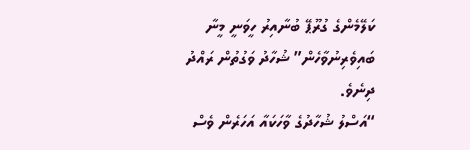ކަލޭމެންގެ ގުރޫޕޭ ބުނާއިރު ހީވަނީ މީނާ ބައިވެރިނުވާހެން” ޝުހާދު ވަގުތުން ރައްދު ދިނެވެ.
“އަސްލު ޝުހާދުގެ ވާހަކައާ އަހަރެން ވެސް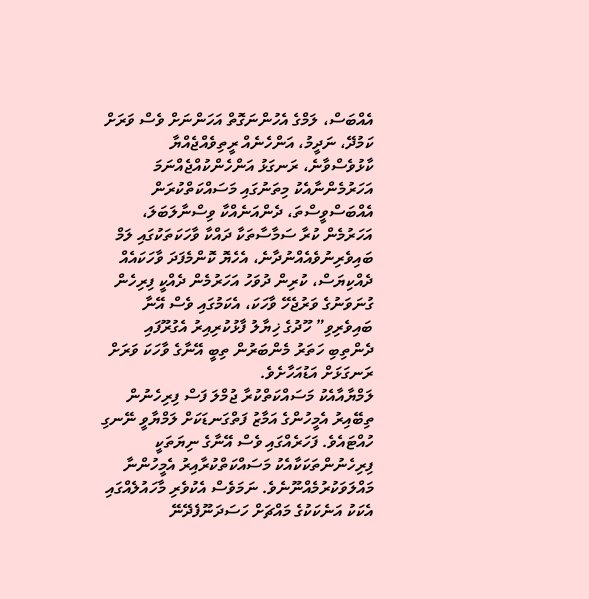އެއްބަސް، ލަމްގެ އެހުންނަގޮތް އަހަންނަށް ވެސް ވަރަށް ކަމުދޭ، ނަދީމު، އަންހެނެއް ރީތިވެއްޖެއްޔާ ކާޅުވެސްވާނެ، ރަނގަޅު އަންހެންކުއްޖެއްނަމަ އަހަރުމެންނާއެކު މިތަނުގައި މަސައްކަތްކުރަން އެއްބަސްވީސްތަ، ދެންއަނެއްކާ ވިސްނާލަބަލަ، އަހަރުމެން ކުރާ ސަމާސާތަކާ ދައްކާ ވާހަކަތަކުގައި ލަމް ބައިވެރިނުވެއެއްނުދާނެ، އެހެޔޮ ކޮންމެފަދަ ވާހަކައެއް ދެއްކިޔަސް، ކުރިން ދުވަހު އަހަރުމެން ދެއްކީ ފިރިހެން ގުނަވަނުގެ ވަރުޖެހޭ ވާހަކަ، އެކަމުގައި ވެސް އޭނާ ބައިވެރިވި” ހޫދުގެ ޚިޔާލު ފާޅުކުރިއިރު އެގުރޫފައި ދެންތިބި ހަތަރު މެންބަރުން ތިބީ އޭނާގެ ވާހަކަ ވަރަށް ރަނގަޅަށް އަޑުއަހާށެވެ.
ލަމްޔާއާއެކު މަސައްކަތްކުރާ ޖުމްލަ ފަސް ފިރިހެނުން ތިބޭއިރު އެމީހުންގެ އަމާޒު ފަތްގަނޑަކަށް ލަމްޔާވީ ނޭނގި ހުއްޓައެވެ. ފަހަރެއްގައި ވެސް އޭނާގެ ނިޔަތަކީ ފިރިހެނުންތަކަކާއެކު މަސައްކަތްކުރާއިރު އެމީހުންނާ މައްލަވަކުރުމެއްނޫނެވެ. ނަމަވެސް އެކުވެރި މާހައުލެއްގައި އެކަކު އަނެކަކުގެ މައްޗަށް ހަސަދަނޫފެދޭނޭ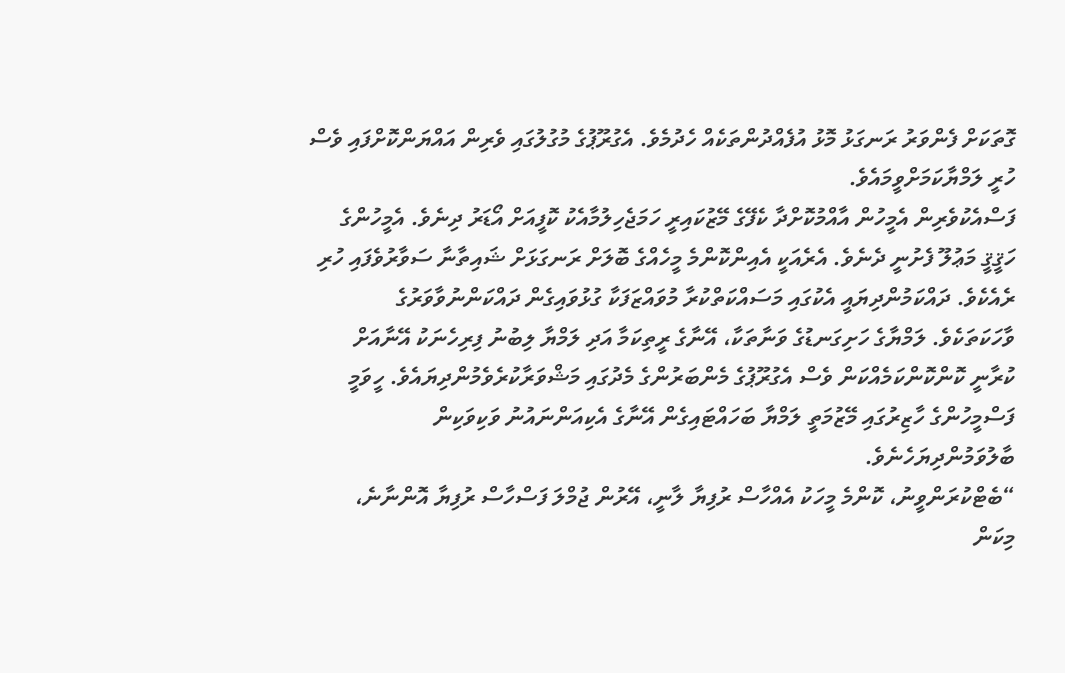ގޮތަކަށް ފެންވަރު ރަނގަޅު މޮޅު އުފެއްދުންތަކެއް ހެދުމެވެ. އެގުރޫޕުގެ މުގުލުގައި ވެރިން އައްޔަންކޮށްފައި ވެސް ހުރީ ލަމްޔާކަމަށްވީމައެވެ.
ފަސްއެކުވެރިން އެމީހުން އާއްމުކޮށްދާ ކެފޭގެ މޭޒުކައިރީ ހަމަޖެހިލުމާއެކު ކޮފީއަށް އޯޑަރު ދިނެވެ. އެމީހުންގެ ހަޤީޤީ މަޢުލޫ ފެށުނީ ދެނެވެ. އެރެއަކީ އެއިންކޮންމެ މީހެއްގެ ބޮލަށް ރަނގަޅަށް ޝައިތާނާ ސަވާރުވެފައި ހުރި ރެއެކެވެ. ދައްކަމުންދިޔައީ އެކުގައި މަސައްކަތްކުރާ މުވައްޒަފަކާ ގުޅުވައިގެން ދައްކަންނުވާވަރުގެ ވާހަކަތަކެވެ. ލަމްޔާގެ ހަށިގަނޑުގެ ވަނާތަކާ، އޭނާގެ ރީތިކަމާ އަދި ލަމްޔާ ލިބުނު ފިރިހެނަކު އޭނާއަށް ކުރާނީ ކޮންކޮންކަމެއްކަން ވެސް އެގުރޫޕުގެ މެންބަރުންގެ މެދުގައި މަޝްވަރާކުރެވެމުންދިޔައެވެ. ހީވަމީ ފަސްމީހުންގެ ހާޒިރުގައި މޭޒުމަތީ ލަމްޔާ ބަހައްޓައިގެން އޭނާގެ އެކިއަންނައުނު ވަކިވަކިން ބާލުވަމުންދިޔަހެނެވެ.
“ބެޓްކުރަންވީނު، ކޮންމެ މީހަކު އެއްހާސް ރުފިޔާ ލާނީ، އޭރުން ޖުމްލަ ފަސްހާސް ރުފިޔާ އޮންނާނެ، މިކަން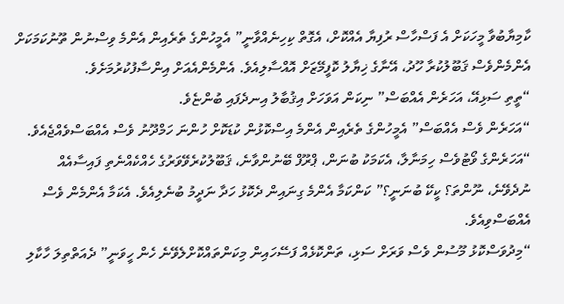ކާމިޔާބުވާ މީހަކަށް އެ ފަސްހާސް ރުފިޔާ އެއްކޮށް، އެގޮތް ކިހިނެއްވާނީ” އެމީހުންގެ ތެރެއިން އެންމެ ވިސްނުން ތޫނުކަމަކަށް އެންމެންވެސް ޤަބޫލުކުރާ ހޫދު، އޭނާގެ ޚިޔާލު ކޮފީމޭޒަށް އޮއްސާލިއެވެ. އެންމެންއެއަށް އިންސާފުކުރުމަށެވެ.
“ތީތި ސަޅިއޭ، އަހަރެން އެއްބަސް” ނިކަން އަވަހަށް އިޤުބާލު އިނދެފައި ބުންޏެވެ.
“އަހަރެން ވެސް އެއްބަސް” އެމީހުންގެ ތެރެއިން އެންމެ އިސްކޮޅުން ކުޑަކޮށް ހުންނަ ހަމްދޫނު ވެސް އެއްބަސްވެއްޖެއެވެ.
“އަހަރެންގެ ވޯޓުވެސް ހިމަނާލާ، އެކަމަކު ބުނަން، ޕްރޫފް ބޭނުންވާނެ، ޤަބޫލުކުރެވޭވަރުގެ ހެއްކެއްނެތި ފައިސާއެއް ނުދެވޭނެ، ނޫންތަ؟ ކީކޭ ބުނަނީ؟” ކަންކަމާ އެންމެ ގިނައިން ދެކޮޅު ހަދާ ނަދީމު ބުނެލިއެވެ. އެކަމާ އެންމެން ވެސް އެއްބަސްވިއެވެ.
“މިދުވަސްކޮޅު މޫސުން ވެސް ވަރަށް ސަޅި، ތަންކޮޅެއް ފަސޭހައިން މިކަންތައްކޮށްލެވޭނެ ހެން ހީވަނީ” ދެއަތްތިލަ ހާކާލި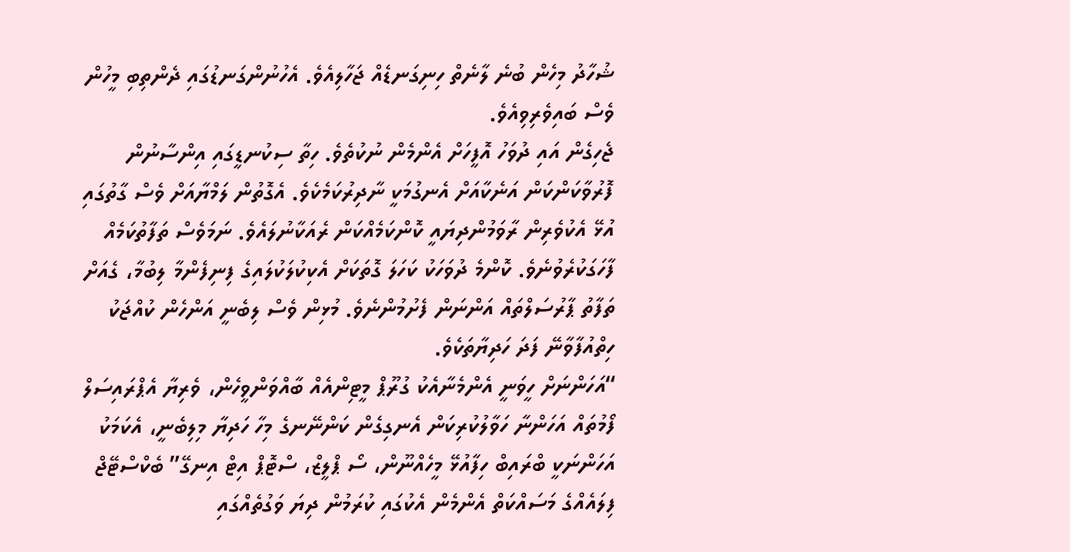ޝުހާދު މިހެން ބުނެ ލާނެތް ހިނިގަނޑެއް ޖަހާލިއެވެ. އެހުނުންގަނޑުގައި ދެންތިބި މީހުން ވެސް ބައިވެރިވިއެވެ.
ޖެހިގެން އައި ދުވަހު އޮފީހަށް އެންމެން ނުކުތެވެ. ހިތާ ސިކުނޑީގައި އިންސާނުން ފޮރުވާކަންކަން އަނެކާއަށް އެނގުމަކީ ނާދިރުކަމެކެވެ. އެގޮތުން ލަމްޔާއަށް ވެސް ގާތުގައި އުޅޭ އެކުވެރިން ރާވަމުންދިޔައީ ކޮންކަމެއްކަން ރެއަކާނުލައެވެ. ނަމަވެސް ތަފާތުކަމެއް ފާހަގަކުރެވުނެވެ. ކޮންމެ ދުވަހަކު ކަހަލަ ގޮތަކަށް އެކިކުލަކުލައިގެ ފިނިފެންމާ ލިބުމާ، ގެއަށް ތަފާތު ޕާރުސަލްތައް އަންނަން ފެށުމުންނެވެ. މުޅިން ވެސް ލިބެނީ އަންހެން ކުއްޖަކު ހިތްއުފާވާނޭ ފަދަ ހަދިޔާތަކެވެ.
“އަހަންނަށް ހީވަނީ އެންމެނާއެކު ގުރޫޕް މީޓިންއެއް ބާއްވަންވީހެން، ވެރިޔާ އެޕްރައިސަލް ފޯމުތައް އަހަންނާ ހަވާލުކުރިކަން އެނގިގެން ކަންނޭނގެ މިހާ ހަދިޔާ މިލިބެނީ، އެކަމަކު އަހަންނަކީ ބްރައިބް ހިފާއުޅޭ މީހެއްނޫން، ސޯ ޕްލީޒް، ސްޓޮޕް އިޓް އިނގޭ” ބެކްސްޓޭޖް ފިލައެއްގެ މަސައްކަތް އެންމެން އެކުގައި ކުރަމުން ދިޔަ ވަގުތެއްގައި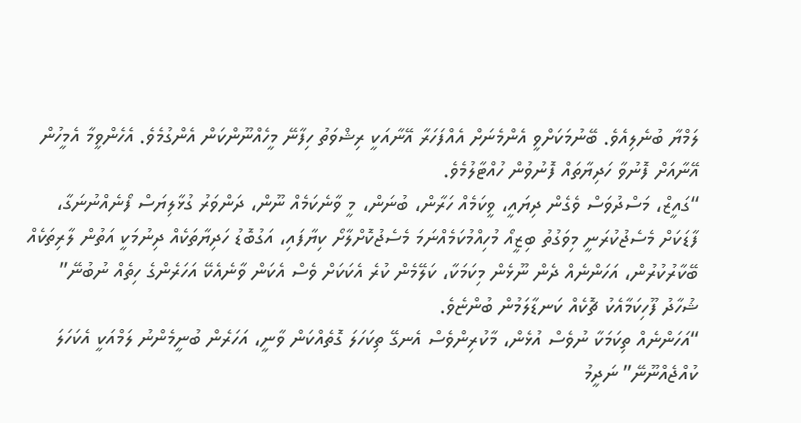ލަމްޔާ ބުނެލިއެވެ. ބޭނުމަކަށްވީ އެންމެނަށް އެއްފަހަރާ އޭނާއަކީ ރިޝްވަތު ހިފާނޭ މީހެއްނޫންކަން އެންގުމެވެ. އެހެންވީމާ އެމީހުން އޭނާއަށް ފޮނުވާ ހަދިޔާތައް ފޮނުވުން ހުއްޓާލުމެވެ.
“ގައީޒް، މަސްދުވަސް ވެގެން ދިޔައީ، ވީކަމެއް ހަރާން، ބުނަން، މީ ވާނެކަމެއް ނޫން، ދަންވަރު ގުޅާލިޔަސް ފޯނެއްނުނަގާ، ފާޑަކަށް މެސެޖުކުރަނީ މިވަގުތު ބިޒީއޯ މުހިއްމުކަމެއްނަމަ މެސެޖުކޮށްލާށޯ ކިޔާފައި، އަގުބޮޑު ހަދިޔާތަކެއް ދިނުމަކީ އަތުން ލާރިތަކެއް ބޭކާރުކުރުން، އަހަންނެއް ދެން ނޫޅެން މިކަމަކާ، ކަލޭމެން ކުރެ އެކަކަށް ވެސް އެކަން ވާނެއެކޭ އަހަރެންގެ ހިތެއް ނުބުނޭ” ޝުހާދު ފޫހިކަމާއެކު ޗޮކެއް ކަނޑާލަމުން ބުންޏެވެ.
“އަހަންނެއް ތިކަމަކާ ނުވެސް އުޅެން، މާކުރިންވެސް އެނގޭ ތިކަހަލަ ގޮތެއްކަން ވާނީ، އަހަރެން ބުނީމެންނު ލަމްއަކީ އެކަހަލަ ކުއްޖެއްނޫނޭ” ނަދީމު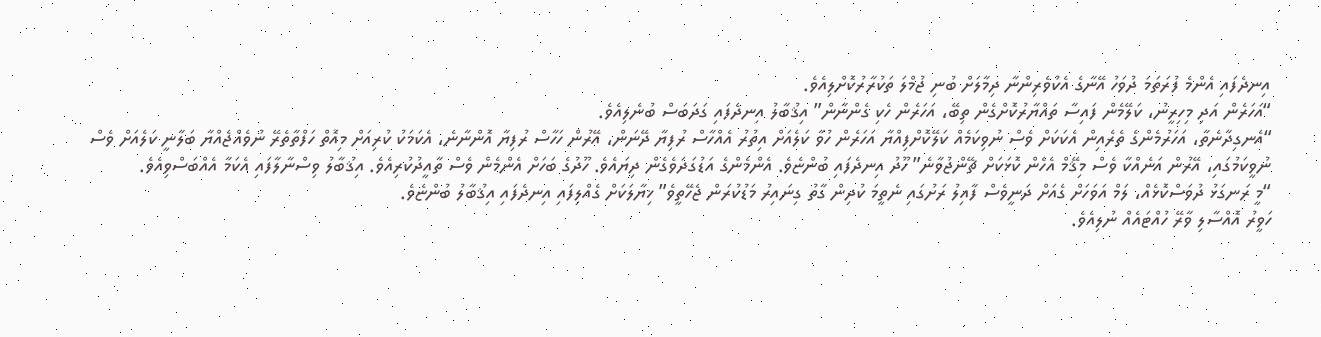އިނދެފައި އެންމެ ފުރަތަމަ ދުވަހު އޭނާގެ އެކުވެރިންނާ ދިމާލަށް ބުނި ޖުމްލަ ތަކުރާރުކޮށްލިއެވެ.
“އަހަރެން އަދި މިހިރީނު، ކަލޭމެން ފައިސާ ތައްޔާރުކޮށްގެން ތިބޭ، އަހަރެން ހެކި ގެންނާން” އިޤުބާލު އިނދެފައި ގަދަބަސް ބުނެލިއެވެ.
“އެނގިދާނެތާ، އަހަރުމެންގެ ތެރެއިން އެކަކަށް ވެސް ނުވިކަމެއް ކަލޭކޮށްފިއްޔާ އަހަރެން ހުވާ ކަލެއަށް އިތުރު އެއްހާސް ރުފިޔާ ދޭނަން، އޭރުން ހަހާސް ރުފިޔާ އޮންނާނެ، އެކަމަކު ކުރިއަށް މިއޮތް ހަފްތާތެރޭ ނުވެއްޖެއްޔާ ބަލާނީ ކަލެއަށް ވެސް ނުވީކަމުގައި، އޭރުން އަނެއްކާ ވެސް މިޤޭމް އެހެން ކޮޅަކަށް ޗޭންޖުވާނެ” ހޫދު އިނދެފައި ބުންޏެވެ. އެންމެންގެ އަޑުގަދަވެގެން ދިޔައެވެ. ހޫދުގެ ބަހަށް އެންމެން ވެސް ތާއީދުކުރިއެވެ. އިޤުބާލު ވިސްނާލާފައި އެކަމާ އެއްބަސްވިއެވެ.
“މީ ރަނގަޅު ދުވަސްކޮޅެއް، ލަމް އަވަހަށް ގެއަށް ދަނީވެސް ފާއިލު ރަށުގައި ނެތީމަ ކުދިން ގާތު ގިނައިރު މަޑުކުރަން ޖެހޭތީވެ” ޚިޔާލަކަށް ގެއްލިފައި އިނދެފައި އިޤުބާލު ބުންޏެވެ.
ހަވީރު އޮއްސާލި ވާރޭ ހުއްޓައެއް ނުލިއެވެ.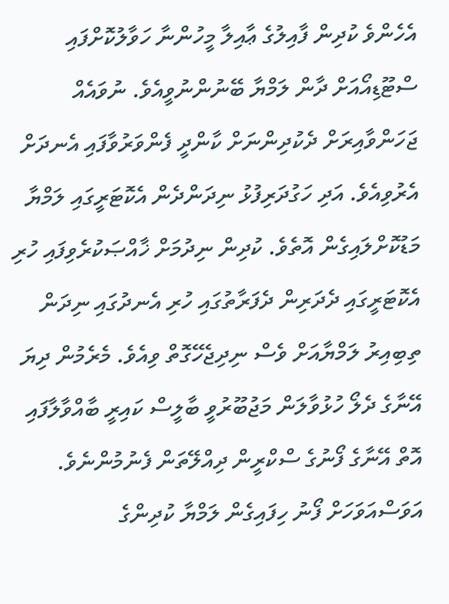އެހެންވެ ކުދިން ފާއިލުގެ ޢާއިލާ މީހުންނާ ހަވާލުކޮށްފައި ސްޓޫޑިއޯއަށް ދާން ލަމްޔާ ބޭނުންނުވީއެވެ. ނުވައެއް ޖަހަންވާއިރަށް ދެކުދިންނަށް ކާންދީ ފެންވަރުވާފައި އެނދަށް އެރުވިއެވެ. އަދި ހަގުދަރިފުޅު ނިދަންދެން އެކޮޓަރީގައި ލަމްޔާ މަޑުކޮށްލައިގެން އޮތެވެ. ކުދިން ނިދުމަށް ޚާއްޞަކުރެވިފައި ހުރި އެކޮޓަރީގައި ދެދަރިން ދެފަރާތުގައި ހުރި އެނދުގައި ނިދަން ތިބިއިރު ލަމްޔާއަށް ވެސް ނިދިޖެހޭގޮތް ވިއެވެ. މެރެމުން ދިޔަ އޭނާގެ ދެލޯ ހުޅުވާލަން މަޖުބޫރުވީ ބާލީސް ކައިރީ ބާއްވާލާފައި އޮތް އޭނާގެ ފޯނުގެ ސްކްރީން ދިއްލޭތަން ފެނުމުންނެވެ. އަވަސްއަވަހަށް ފޯނު ހިފައިގެން ލަމްޔާ ކުދިންގެ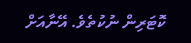ކޮޓަރިން ނުކުތެވެ. އޭނާއަށް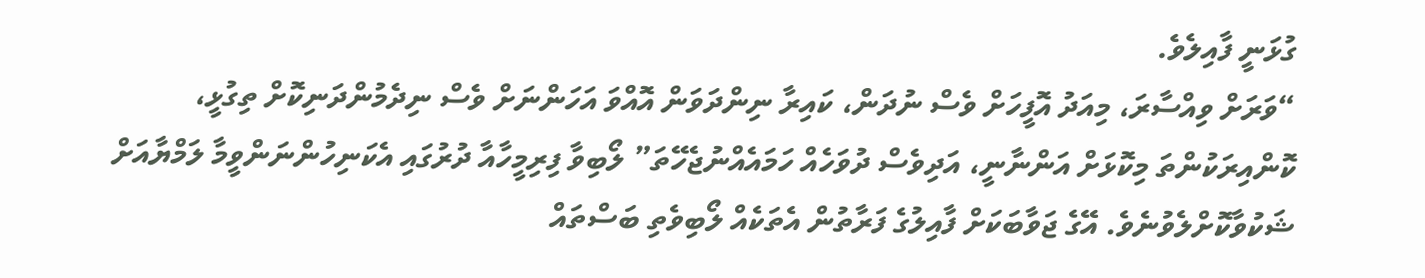ގުޅަނީ ފާއިލެވެ.
“ވަރަށް ވިއްސާރަ، މިއަދު އޮފީހަށް ވެސް ނުދަން، ކައިރާ ނިންދަވަން އޮއްވަ އަހަންނަށް ވެސް ނިދެމުންދަނިކޮށް ތިގުޅީ، ކޮންއިރަކުންތަ މިކޮޅަށް އަންނާނީ، އަދިވެސް ދުވަހެއް ހަމައެއްނުޖެހޭތަ” ލޯބިވާ ފިރިމީހާއާ ދުރުގައި އެކަނިހުންނަންވީމާ ލަމްޔާއަށް ޝަކުވާކޮށްލެވުނެވެ. އޭގެ ޖަވާބަކަށް ފާއިލުގެ ފަރާތުން އެތަކެއް ލޯބިވެތި ބަސްތައް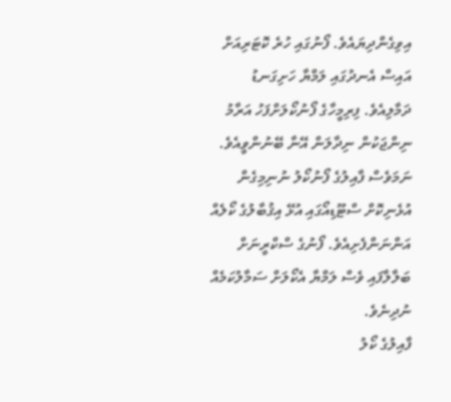އިވިގެންދިޔައެވެ. ފޯނުގައި ހުރެ ކޮޓަރިއަށް އައިސް އެނދުގައި ލަމްޔާ ހަށިގަނޑު ދަމާލިއެވެ. ފިރިމީހާގެ ފޯނުކޯލަށްފަހު އަރާމު ނިންޖަކުން ނިދާލަން އޭނާ ބޭނުންވީއެވެ. ނަމަވެސް ފާއިލުގެ ފޯނުކޯލު ނުނިމިގެން އުޅެނިކޮށް ސްޓޫޑިއޯގައި އުޅޭ އިޤުބާލުގެ ކޯލެއް އަންނަންފެށިއެވެ. ފޯނުގެ ސްކްރީނަށް ބަލާލާފައި ވެސް ލަމްޔާ އެކޯލަށް ސަމާލުކަމެއް ނުދިނެވެ.
ފާއިލުގެ ކޯލު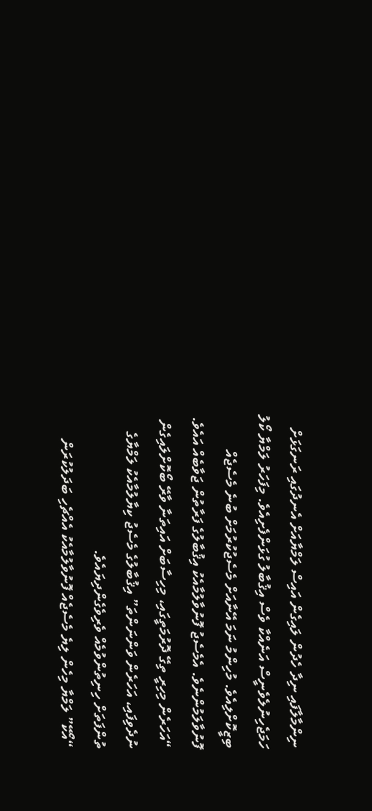ނިންމާލާފައި ނިދާ ހެދުން ލައިގެން އައިސް ލަމްޔާއަށް އެނދުގައި ރަނގަޅަށް ހަމަޖެހިނުލެވެނީސް އަނެއްކާ ވެސް އިޤުބާލު ގުޅަންފެށިއެވެ. މިފަހަރު ލަމްޔާ ކޯލު ބިޒީކޮށްލިއެވެ. މުހިންމު ނަމަ އޭނާއަށް މެސެޖުކުރުމަށް ބުނެ މެސެޖެއް ފޮނުވާލަމުންނެވެ. އެމެސެޖު ފޮނުވާލުމާއެކު އިޤުބާލުގެ ފަރާތުން ޖަވާބެއް އައެވެ.
“އަހަރެން މިހިރީ ތިގޭ ދޮރުމަތީގައި، މިހިސާބަށް އައިތަނާ ވާރޭ ބޯކޮށްލައިގެން ނުދެވިފައި، އަހަރެން ވަންނަންތަ” އިޤުބާލުގެ މެސެޖު ކިޔާލުމާއެކު ލަމްޔާގެ ތުންފަތަށް ހިނިތުންވުމެއް ވެރިވެގެންދިޔައެވެ.
“އޯކޭ” ލަމްޔާ މިހެން ލިޔެ މެސެޖެއް ފޮނުވާލުމާއެކު އެއްޗެހި ބަދަލުކުރަން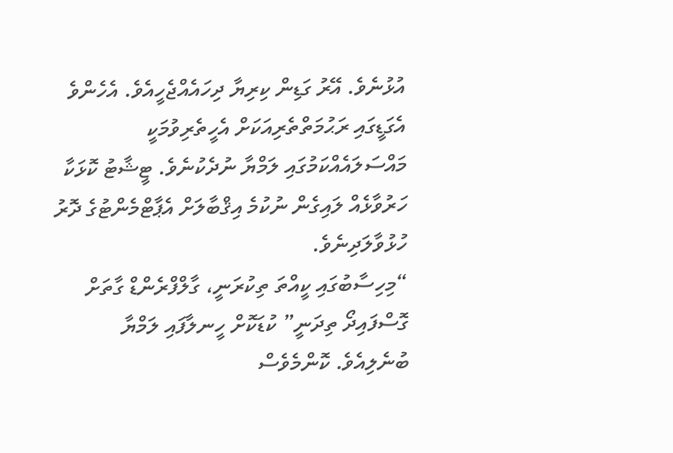އުޅުނެވެ. އޭރު ގަޑިން ކިރިޔާ ދިހައެއްޖެހީއެވެ. އެހެންވެ އެގަޑީގައި ރަޙުމަތްތެރިއަކަށް އެހީތެރިވުމަކީ މައްސަލައެއްކަމުގައި ލަމްޔާ ނުދެކުނެވެ. ޓީޝާޓު ކޮޅަކާ ހަރުވާޅެއް ލައިގެން ނުކުމެ އިޤްބާލަށް އެޕާޓްމެންޓުގެ ދޮރު ހުޅުވާލަދިނެވެ.
“މިހިސާބުގައި ކީއްތަ ތިކުރަނީ، ގާލްފްރެންޑް ގާތަށް ގޮސްފައިދޯ ތިދަނީ” ކުޑަކޮށް ހީނލާފައި ލަމްޔާ ބުނެލިއެވެ. ކޮންމެވެސް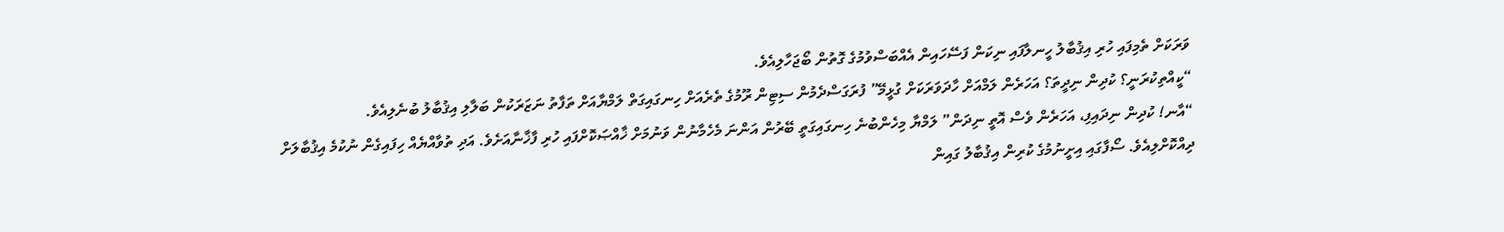ވަރަކަށް ތެމިފައި ހުރި އިޤުބާލު ހީނލާފައި ނިކަން ފަސޭހައިން އެއްބަސްވުމުގެ ގޮތުން ބޯޖަހާލިއެވެ.
“ކީއްތިކުރަނީ؟ ކުދިން ނިދީތަ؟ އަހަރެން ލަމްއަށް ހާދަވަރަކަށް ގުޅީމޭ” ފުރަގަސްދެމުން ސިޓިން ރޫމުގެ ތެރެއަށް ހިނގައިގަތް ލަމްޔާއަށް ތަފާތު ނަޒަރަކުން ބަލާލި އިޤުބާލު ބުނެލިއެވެ.
“އާނ! ކުދިން ނިދައިފި، އަހަރެން ވެސް އޮތީ ނިދަން” ލަމްޔާ މިހެންބުނެ ހިނގައިގަތީ ބޭރުން އަންނަ މެހެމާނުން ވަނުމަށް ޚާއްޞަކޮށްފައި ހުރި ފާޚާނާއަށެވެ. އަދި ތުވާއްޔެއް ހިފައިގެން ނުކުމެ އިޤުބާލަށް ދިއްކޮށްލިއެވެ. ސޯފާގައި އިށީނުމުގެ ކުރިން އިޤުބާލު ގައިން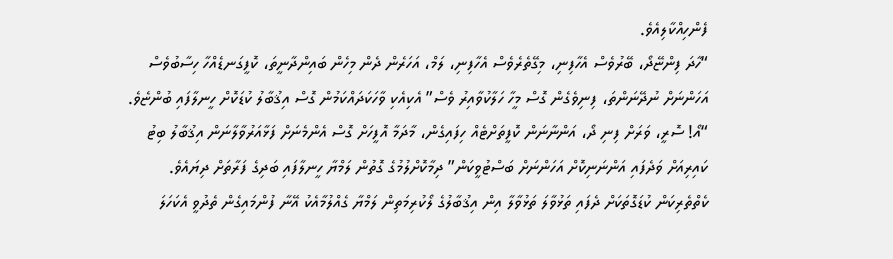ފެންހިއްކާލިއެވެ.
“ހާދަ ފިންޏޭދޯ، ބޭރުވެސް އެހާފިނި، މިގޭތެރެވެސް އެހާފިނި، ލަމް، އަހަރެން ދެން މިހެން ބައިންދާނީތަ، ކޮފީގަނޑެއްހާ ހިސާބުވެސް އަހަންނަށް ނުދޭނަންތަ، ފިނިވެގެން ގޮސް މީހާ ހަލާކުވާއިރު ވެސް” އެކިއެކި ވާހަކަދައްކަމުން ގޮސް އިޤުބާލު ކުޑަކޮށް ހީނލާފައި ބުންޏެވެ.
“އޯ! ސޮރީ، ވަރަށް ފިނި ދޯ، އަންނާނަން ކޮފީތަށްޓެއް ހިފައިގެން، މާދަމާ އޮފީހަށް ގޮސް އެންމެނަށް ފަޅާއަރުވާލާނަން އިޤުބާލު ބިޓު ކައިރިއަށް ވަދެފައި އަންނަނިކޮށް އަހަންނަށް ބަސްޓުވީކަން” ދިމާކޮށްލުމުގެ ގޮތުން ލަމްޔާ ހީނލާފައި ބަދިގެ ފަރާތަށް ދިޔައެވެ. ކެތްތެރިކަން ކުޑަގޮތަކަށް ދެފައި ތަޅުވާލަ ތަޅުވާލާ އިން އިޤުބާލުގެ ލޯކުރިމަތިން ލަމްޔާ ގެއްލުމާއެކު އޭނާ ފުންމައިގެން ތެދުވީ އެކަހަލަ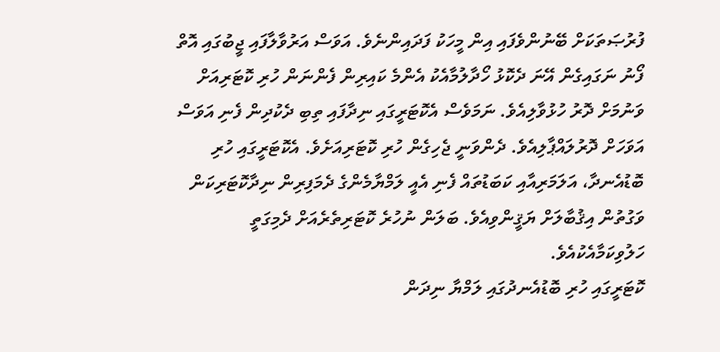ފުރުޞަތަކަށް ބޭނުންވެފައި އިން މީހަކު ފަދައިންނެވެ. އަވަސް އަރުވާލާފައި ޖީބުގައި އޮތް ފޯނު ނަގައިގެން އޭނަ ދެކޮޅު ހޯދާލުމާއެކު އެންމެ ކައިރިން ފެންނަން ހުރި ކޮޓަރިއަށް ވަނުމަށް ދޮރު ހުޅުވާލިއެވެ. ނަމަވެސް އެކޮޓަރީގައި ނިދާފައި ތިބި ދެކުދިން ފެނި އަވަސް އަވަހަށް ދޮރުލައްޕާލިއެވެ. ދެންވަނީ ޖެހިގެން ހުރި ކޮޓަރިއަށެވެ. އެކޮޓަރީގައި ހުރި ބޮޑުއެނދާ، އަލަމަރިއާއި ކަބަޑުތައް ފެނި އެއީ ލަމްޔާމެންގެ ދެމަފިރިން ނިދާކޮޓަރިކަން ވަގުތުން އިޤުބާލަށް ޔަޤީންވިއެވެ. ބަލަން ނުހުރެ ކޮޓަރިތެރެއަށް ދެމިގަތީ ހަލުވިކަމާއެކުއެވެ.
ކޮޓަރީގައި ހުރި ބޮޑުއެނދުގައި ލަމްޔާ ނިދަން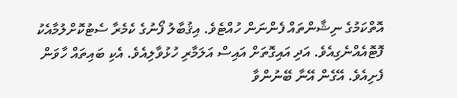އޮތްކަމުގެ ނިޝާންތައް ފެންނަން ހުއްޓެވެ. އިޤުބާލު ފޯނުގެ ކެމެރާ ސެޓުކޮށްލުމާއެކު ފޮޓޮއެއްނެގިއެވެ. އަދި އައިގޮތަށް އައިސް އަލަމާރި ހުޅުވާލިއެވެ. އެކި ބައިތައް ހާވަން ފެށިއެވެ. އޭގެން އޭނާ ބޭނުންވާ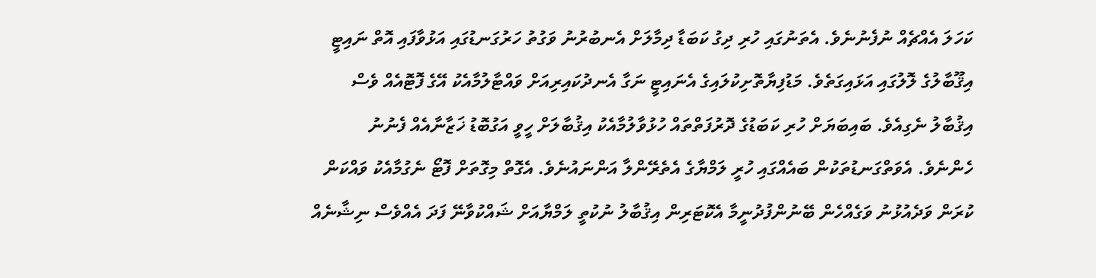ކަހަލަ އެއްޗެއް ނުފެނުނެވެ. އެތަނުގައި ހުރި ދިގު ކަބަޑާ ދިމާލަށް އެނބުރުނު ވަގުތު ހަރުގަނޑުގައި އަޅުވާފައި އޮތް ނައިޓީ އިޤޫބާލުގެ ލޮލުގައި އަޅައިގަތެވެ. މަޑުފިޔާތޮށިކުލައިގެ އެނައިޓީ ނަގާ އެނދުކައިރިއަށް ވައްޓާލުމާއެކު އޭގެ ފޮޓޮއެއް ވެސް އިޤުބާލު ނެގިއެވެ. ބައިބަޔަށް ހުރި ކަބަޑުގެ ދޮރުފަތްތައް ހުޅުވާލުމާއެކު އިޤުބާލަށް ހީވީ އަގުބޮޑު ޚަޒާނާއެއް ފެނުނު ހެންނެވެ. އެވަތްގަނޑުތަކުން ބައެއްގައި ހުރީ ލަމްޔާގެ އެތެރޭންލާ އަންނައުނެވެ. އެގޮތް މިގޮތަށް ފޮޓޯ ނެގުމާއެކު ވައްކަން ކުރަން ވަދެއުޅުނު ވަގެއްހެން ބޭނުންފުދުނީމާ އެކޮޓަރިން އިޤުބާލު ނުކުތީ ލަމްޔާއަށް ޝައްކުވާނޭ ފަދަ އެއްވެސް ނިޝާނެއް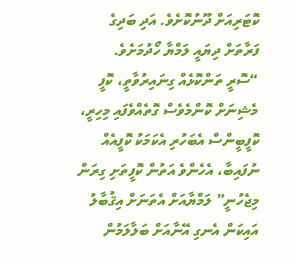ކޮޓަރިއަށް ދޫނުކޮށެވެ. އަދި ބަދިގެ ފަރާތަށް ދިޔައީ ލަމްޔާ ހޯދުމަށެވެ.
“ސޮރީ ތަންކޮޅެއް ގިނައިރުވާތީ، ކޮފީ މެޝިނަށް ކޮންމެވެސް ގޮތެއްވެފައި މިހިރީ، ކޮފީބީންސް އެބަހުރި އެކަމަކު ކޮފީއެއް ނުފައިބާ، އެހެންވެ އަތުން ކޮފީތަށި ގިރަން މިޖެހުނީ” ލަމްޔާއަށް އެތަނަށް އިޤުބާލު އައިކަން އެނގި އޭނާއަށް ބަލާލަމުން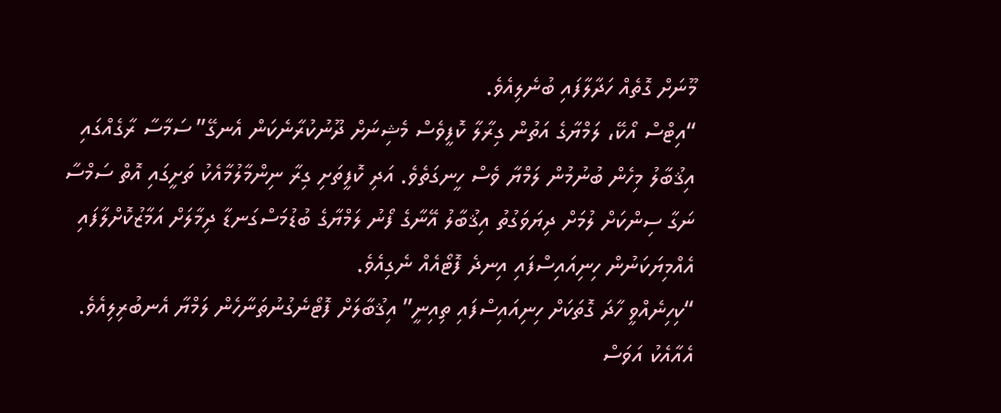މޫނަށް ގޮތެއް ހަދާލާފައި ބުނެލިއެވެ.
“އިޓްސް އޯކޭ، ލަމްޔާގެ އަތުން ގިރާލާ ކޮފީވެސް މެޝިނަށް ދޫނުކުރާނެކަން އެނގޭ” ސަމާސާ ރާގެއްގައި އިޤުބާލު މިހެން ބުނުމުން ލަމްޔާ ވެސް ހީނގަތެވެ. އަދި ކޮފީތަށި ގިރާ ނިންމާލުމާއެކު ތަށީގައި އޮތް ސަމްސާ ނަގާ ސިންކަށް ލުމަށް ދިޔަވަގުތު އިޤުބާލު އޭނާގެ ފޯނު ލަމްޔާގެ ބުޑުމަސްގަނޑާ ދިމާލަށް އަމާޒުކޮށްލާފައި އެއްމިޔަކަނުން ހިނިއައިސްފައި އިނދެ ފޮޓޯއެއް ނެގިއެވެ.
“ކިހިނެއްވީ ހާދަ ގޮތަކަށް ހިނިއައިސްފައި ތިއިނީ” އިޤުބާލަށް ފޮޓޯނެގުނުތަނާހެން ލަމްޔާ އެނބުރިލިއެވެ. އެއާއެކު އަވަސް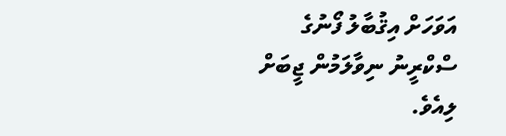އަވަހަށް އިޤުބާލު ފޯނުގެ ސްކްރީނު ނިވާލަމުން ޖީބަށް ލިއެވެ.